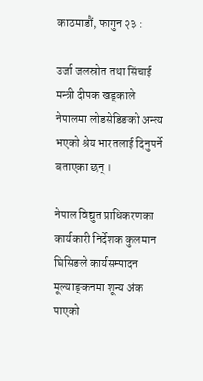काठमाडौं, फागुन २३ :

उर्जा जलस्रोत तथा सिंचाई मन्त्री दीपक खड्काले  नेपालमा लोडसेडिङको अन्त्य भएको श्रेय भारतलाई दिनुपर्ने बताएका छन् ।

नेपाल विद्युत प्राधिकरणका कार्यकारी निर्देशक कुलमान घिसिङले कार्यसम्पादन मूल्याङ्‍कनमा शून्य अंक पाएको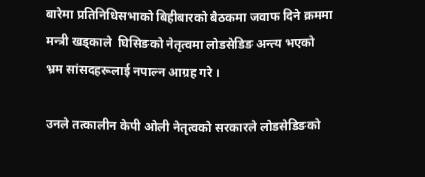बारेमा प्रतिनिधिसभाको बिहीबारको बैठकमा जवाफ दिने क्रममा मन्त्री खड्काले  घिसिङको नेतृत्वमा लोडसेडिङ अन्त्य भएको भ्रम सांसदहरूलाई नपाल्न आग्रह गरे ।

उनले तत्कालीन केपी ओली नेतृत्वको सरकारले लोडसेडिङको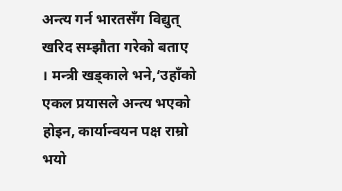अन्त्य गर्न भारतसँग विद्युत् खरिद सम्झौता गरेको बताए । मन्त्री खड्काले भने,‘उहाँको एकल प्रयासले अन्त्य भएको होइन, कार्यान्वयन पक्ष राम्रो भयो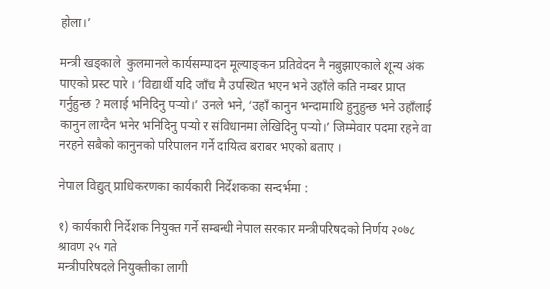होला।’

मन्त्री खड्काले  कुलमानले कार्यसम्पादन मूल्याङ्‍कन प्रतिवेदन नै नबुझाएकाले शून्य अंक पाएको प्रस्ट पारे । ‘विद्यार्थी यदि जाँच मै उपस्थित भएन भने उहाँले कति नम्बर प्राप्त गर्नुहुन्छ ? मलाई भनिदिनु पर्‍यो।’ उनले भने, ‘उहाँ कानुन भन्दामाथि हुनुहुन्छ भने उहाँलाई कानुन लाग्दैन भनेर भनिदिनु पर्‍यो र संविधानमा लेखिदिनु पर्‍यो।’ जिम्मेवार पदमा रहने वा नरहने सबैको कानुनको परिपालन गर्ने दायित्व बराबर भएको बताए ।

नेपाल विद्युत् प्राधिकरणका कार्यकारी निर्देशकका सन्दर्भमा :

१) कार्यकारी निर्देशक नियुक्त गर्ने सम्बन्धी नेपाल सरकार मन्त्रीपरिषदको निर्णय २०७८ श्रावण २५ गते
मन्त्रीपरिषदले नियुक्तीका लागी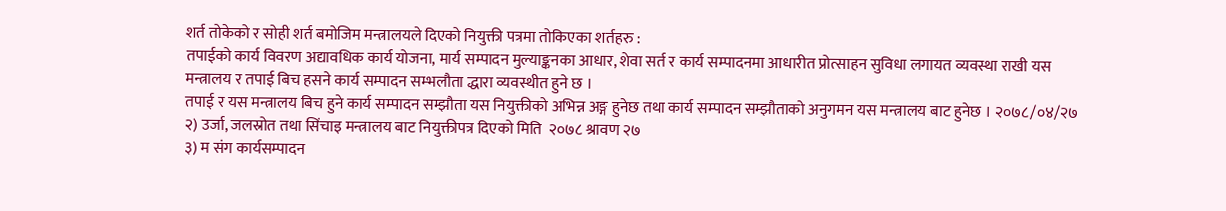शर्त तोकेको र सोही शर्त बमोजिम मन्त्रालयले दिएको नियुक्ती पत्रमा तोकिएका शर्तहरु :
तपाईको कार्य विवरण अद्यावधिक कार्य योजना, मार्य सम्पादन मुल्याङ्कनका आधार, शेवा सर्त र कार्य सम्पादनमा आधारीत प्रोत्साहन सुविधा लगायत व्यवस्था राखी यस मन्त्रालय र तपाई बिच हसने कार्य सम्पादन सम्भलौता द्धारा व्यवस्थीत हुने छ ।
तपाई र यस मन्त्रालय बिच हुने कार्य सम्पादन सम्झौता यस नियुक्तीको अभिन्न अङ्ग हुनेछ तथा कार्य सम्पादन सम्झौताको अनुगमन यस मन्त्रालय बाट हुनेछ । २०७८/०४/२७
२) उर्जा, जलस्रोत तथा सिंचाइ मन्त्रालय बाट नियुक्तीपत्र दिएको मिति  २०७८ श्रावण २७
३) म संग कार्यसम्पादन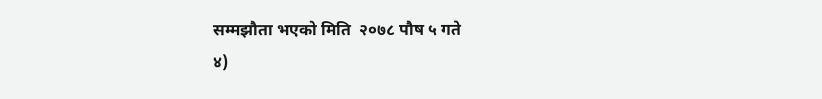सम्मझौता भएको मिति  २०७८ पौष ५ गते
४)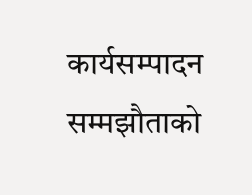कार्यसम्पादन सम्मझौताको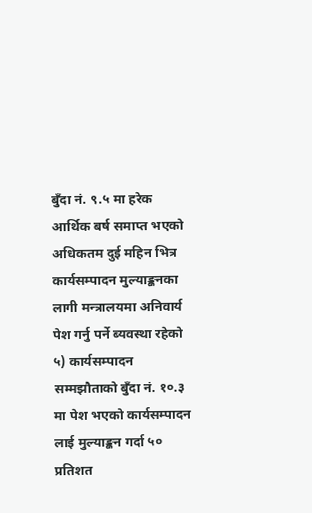बुँदा नं. ९.५ मा हरेक आर्थिक बर्ष समाप्त भएको अधिकतम दुई महिन भित्र कार्यसम्पादन मुल्याङ्कनका लागी मन्त्रालयमा अनिवार्य पेश गर्नु पर्ने ब्यवस्था रहेको
५) कार्यसम्पादन सम्मझौताको बुँदा नं. १०.३ मा पेश भएको कार्यसम्पादन लाई मुल्याङ्कन गर्दा ५० प्रतिशत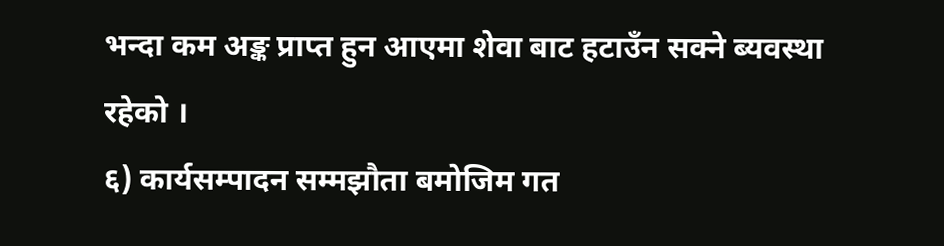भन्दा कम अङ्क प्राप्त हुन आएमा शेवा बाट हटाउँन सक्ने ब्यवस्था रहेको ।
६) कार्यसम्पादन सम्मझौता बमोजिम गत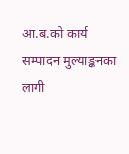आ.ब.को कार्य सम्पादन मुल्याङ्कनका लागी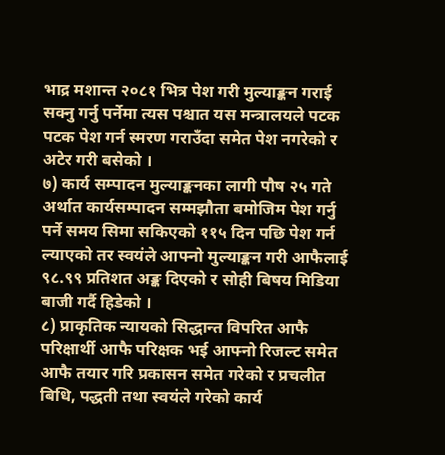भाद्र मशान्त २०८१ भित्र पेश गरी मुल्याङ्कन गराई सक्नु गर्नु पर्नेमा त्यस पश्चात यस मन्त्रालयले पटक पटक पेश गर्न स्मरण गराउँदा समेत पेश नगरेको र अटेर गरी बसेको ।
७) कार्य सम्पादन मुल्याङ्कनका लागी पौष २५ गते अर्थात कार्यसम्पादन सम्मझौता बमोजिम पेश गर्नु पर्ने समय सिमा सकिएको ११५ दिन पछि पेश गर्न ल्याएको तर स्वयंले आफ्नो मुल्याङ्कन गरी आफैलाई ९८.९९ प्रतिशत अङ्क दिएको र सोही बिषय मिडिया बाजी गर्दै हिडेको ।
८) प्राकृतिक न्यायको सिद्धान्त विपरित आफै परिक्षार्थी आफै परिक्षक भई आफ्नो रिजल्ट समेत आफै तयार गरि प्रकासन समेत गरेको र प्रचलीत बिधि, पद्धती तथा स्वयंले गरेको कार्य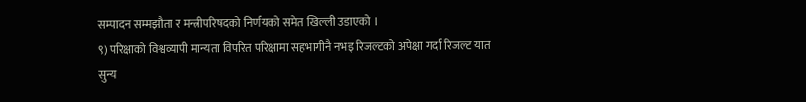सम्पादन सम्मझौता र मन्त्रीपरिषदको निर्णयको समेत खिल्ली उडाएको ।
९) परिक्षाको विश्वव्यापी मान्यता विपरित परिक्षामा सहभागीनै नभइ रिजल्टको अपेक्षा गर्दा रिजल्ट यात सुन्य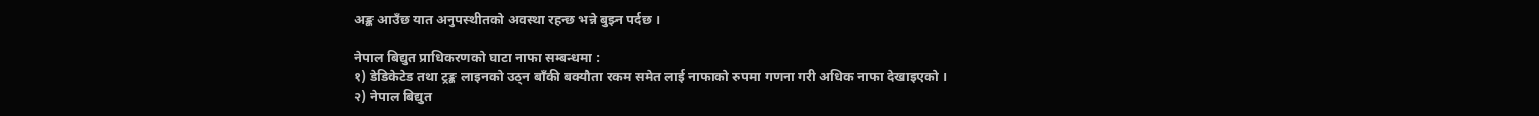अङ्क आउँछ यात अनुपस्थीतको अवस्था रहन्छ भन्ने बुझ्न पर्दछ ।

नेपाल बिद्युत प्राधिकरणको घाटा नाफा सम्बन्धमा :
१) डेडिकेटेड तथा ट्रङ्क लाइनको उठ्न बाँकी बक्यौता रकम समेत लाई नाफाको रुपमा गणना गरी अधिक नाफा देखाइएको ।
२) नेपाल बिद्युत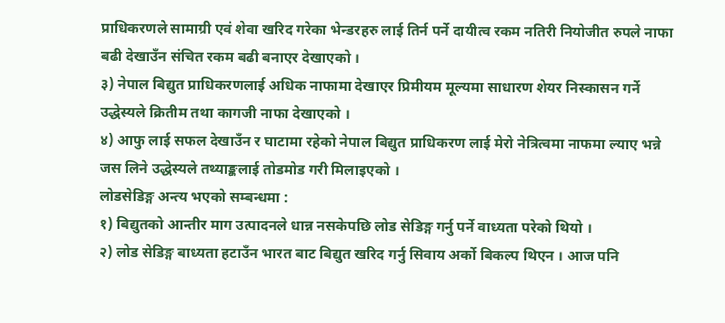प्राधिकरणले सामाग्री एवं शेवा खरिद गरेका भेन्डरहरु लाई तिर्न पर्ने दायीत्व रकम नतिरी नियोजीत रुपले नाफा बढी देखाउँन संचित रकम बढी बनाएर देखाएको ।
३) नेपाल बिद्युत प्राधिकरणलाई अधिक नाफामा देखाएर प्रिमीयम मूल्यमा साधारण शेयर निस्कासन गर्ने उद्धेस्यले क्रितीम तथा कागजी नाफा देखाएको ।
४) आफु लाई सफल देखाउँन र घाटामा रहेको नेपाल बिद्युत प्राधिकरण लाई मेरो नेत्रित्वमा नाफमा ल्याए भन्ने जस लिने उद्धेस्यले तथ्याङ्कलाई तोडमोड गरी मिलाइएको ।
लोडसेडिङ्ग अन्त्य भएको सम्बन्धमा :
१) बिद्युतको आन्तीर माग उत्पादनले धान्न नसकेपछि लोड सेडिङ्ग गर्नु पर्ने वाध्यता परेको थियो ।
२) लोड सेडिङ्ग बाध्यता हटाउँन भारत बाट बिद्युत खरिद गर्नु सिवाय अर्को बिकल्प थिएन । आज पनि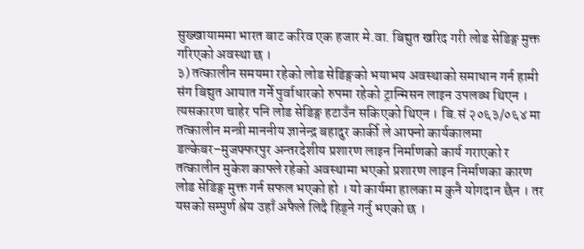सुख्खायाममा भारत बाट करिव एक हजार मे.वा. बिद्युत खरिद गरी लोड सेडिङ्ग मुक्त गरिएको अवस्था छ ।
३) तत्कालीन समयमा रहेको लोड सेडिङ्गको भयाभय अवस्थाको समाधान गर्न हामी संग बिद्युत आयात गर्ने पुर्वाधारको रुपमा रहेको ट्रान्मिसन लाइन उपलब्ध थिएन । त्यसकारण चाहेर पनि लोड सेडिङ्ग हटाउँन सकिएको थिएन । बि.सं २०६३/०६४ मा तत्कालीन मन्त्री माननीय ज्ञानेन्द्र बहादुर कार्की ले आफ्नो कार्यकालमा डल्केबर–मुजफ्फरपुर अन्तरदेशीय प्रशारण लाइन निर्माणको कार्य गराएको र तत्कालीन मुकेश काफ्ले रहेको अवस्थामा भएको प्रशारण लाइन निर्माणका कारण लोड सेडिङ्ग मुक्त गर्न सफल भएको हो । यो कार्यमा हालका म कुनै योगदान छैन । तर यसको सम्पुर्ण श्रेय उहाँ अफैले लिदै हिड्ने गर्नु भएको छ ।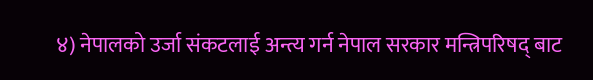४) नेपालको उर्जा संकटलाई अन्त्य गर्न नेपाल सरकार मन्त्रिपरिषद् बाट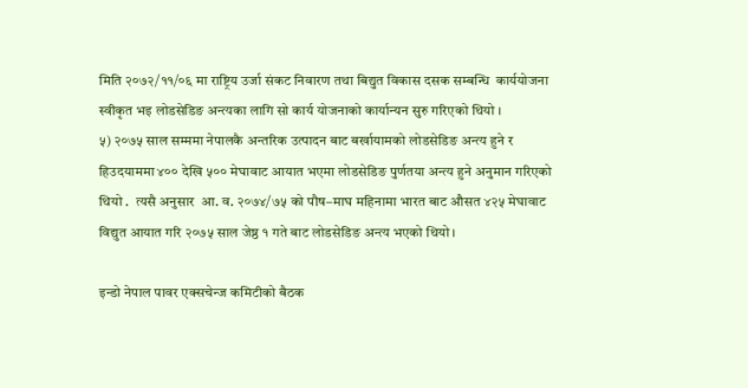मिति २०७२/११/०६ मा राष्ट्रिय उर्जा संकट निवारण तथा बिद्युत विकास दसक सम्बन्धि  कार्ययोजना स्वीकृत भइ लोडसेडिङ अन्त्यका लागि सो कार्य योजनाको कार्यान्यन सुरु गरिएको थियो ।
५) २०७५ साल सम्ममा नेपालकै अन्तरिक उत्पादन बाट बर्खायामको लोडसेडिङ अन्त्य हुने र हिउदयाममा ४०० देखि ५०० मेघावाट आयात भएमा लोडसेडिङ पुर्णतया अन्त्य हुने अनुमान गरिएको थियो .  त्यसै अनुसार  आ. व. २०७४/७५ को पौष–माघ महिनामा भारत बाट औसत ४२५ मेघावाट विद्युत आयात गरि २०७५ साल जेष्ठ १ गते बाट लोडसेडिङ अन्त्य भएको थियो ।

इन्डो नेपाल पावर एक्सचेन्ज कमिटीको बैठक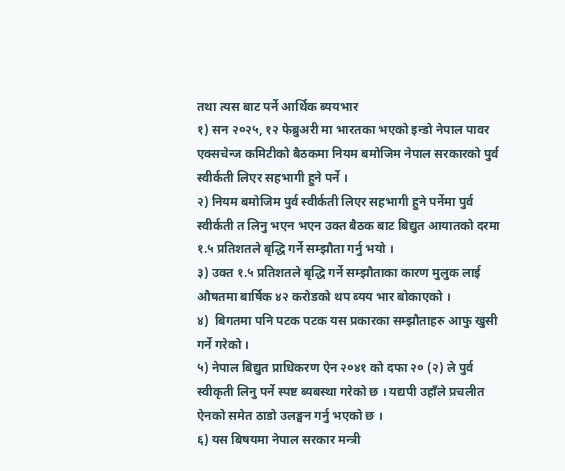तथा त्यस बाट पर्ने आर्थिक ब्ययभार
१) सन २०२५, १२ फेब्रुअरी मा भारतका भएको इन्डो नेपाल पावर एक्सचेन्ज कमिटीको बैठकमा नियम बमोजिम नेपाल सरकारको पुर्व स्वीर्कती लिएर सहभागी हुने पर्ने ।
२) नियम बमोजिम पुर्व स्वीर्कती लिएर सहभागी हुने पर्नेमा पुर्व स्वीर्कती त लिनु भएन भएन उक्त बैठक बाट बिद्युत आयातको दरमा १.५ प्रतिशतले बृद्धि गर्ने सम्झौता गर्नु भयो ।
३) उक्त १.५ प्रतिशतले बृद्धि गर्ने सम्झौताका कारण मुलुक लाई औषतमा बार्षिक ४२ करोडको थप ब्यय भार बोकाएको ।
४)  बिगतमा पनि पटक पटक यस प्रकारका सम्झौताहरु आफु खुसी गर्ने गरेको ।
५) नेपाल बिद्युत प्राधिकरण ऐन २०४१ को दफा २० (२) ले पुर्व स्वीकृती लिनु पर्ने स्पष्ट ब्यबस्था गरेको छ । यद्यपी उहाँले प्रचलीत ऐनको समेत ठाडो उलङ्घन गर्नु भएको छ ।
६) यस बिषयमा नेपाल सरकार मन्त्री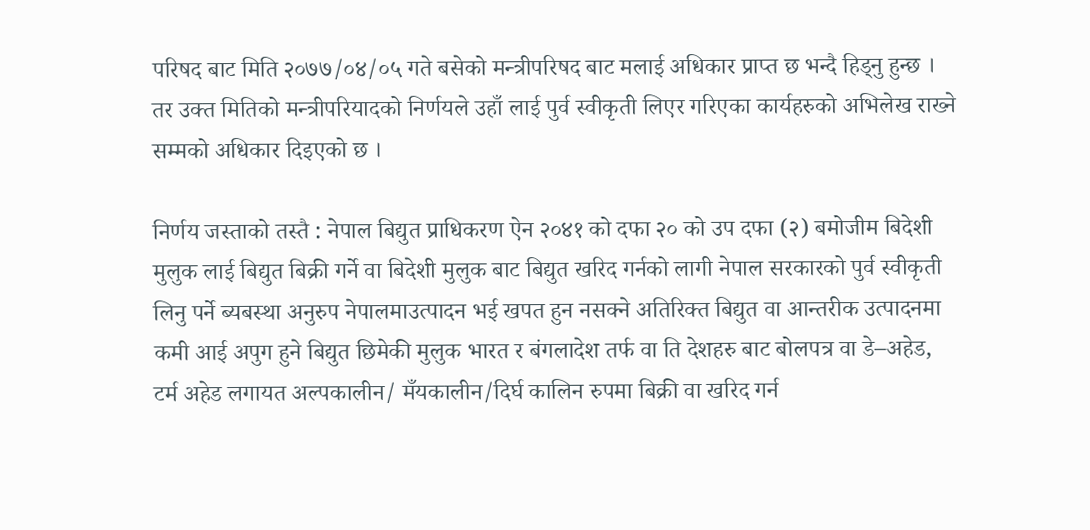परिषद बाट मिति २०७७/०४/०५ गते बसेको मन्त्रीपरिषद बाट मलाई अधिकार प्राप्त छ भन्दै हिड्नु हुन्छ । तर उक्त मितिको मन्त्रीपरियादको निर्णयले उहाँ लाई पुर्व स्वीकृती लिएर गरिएका कार्यहरुको अभिलेख राख्ने सम्मको अधिकार दिइएको छ ।

निर्णय जस्ताको तस्तै : नेपाल बिद्युत प्राधिकरण ऐन २०४१ को दफा २० को उप दफा (२) बमोजीम बिदेशी मुलुक लाई बिद्युत बिक्री गर्ने वा बिदेशी मुलुक बाट बिद्युत खरिद गर्नको लागी नेपाल सरकारको पुर्व स्वीकृती लिनु पर्ने ब्यबस्था अनुरुप नेपालमाउत्पादन भई खपत हुन नसक्ने अतिरिक्त बिद्युत वा आन्तरीक उत्पादनमा कमी आई अपुग हुने बिद्युत छिमेकी मुलुक भारत र बंगलादेश तर्फ वा ति देशहरु बाट बोलपत्र वा डे–अहेड, टर्म अहेड लगायत अल्पकालीन/ मँयकालीन/दिर्घ कालिन रुपमा बिक्री वा खरिद गर्न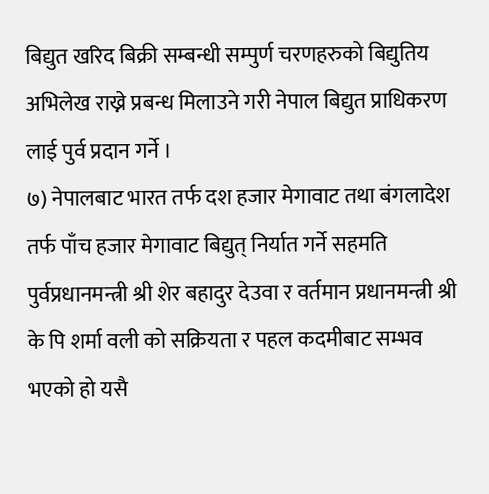बिद्युत खरिद बिक्री सम्बन्धी सम्पुर्ण चरणहरुको बिद्युतिय अभिलेख राख्ने प्रबन्ध मिलाउने गरी नेपाल बिद्युत प्राधिकरण लाई पुर्व प्रदान गर्ने ।
७) नेपालबाट भारत तर्फ दश हजार मेगावाट तथा बंगलादेश तर्फ पाँच हजार मेगावाट बिद्युत् निर्यात गर्ने सहमति पुर्वप्रधानमन्त्री श्री शेर बहादुर देउवा र वर्तमान प्रधानमन्त्री श्री के पि शर्मा वली को सक्रियता र पहल कदमीबाट सम्भव भएको हो यसै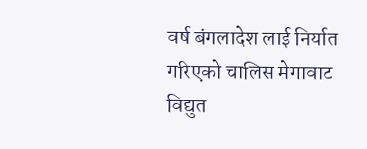वर्ष बंगलादेश लाई निर्यात गरिएको चालिस मेगावाट विद्युत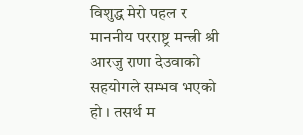विशुद्ध मेरो पहल र माननीय परराष्ट्र मन्त्री श्री आरजु राणा देउवाको सहयोगले सम्भव भएको हो । तसर्थ म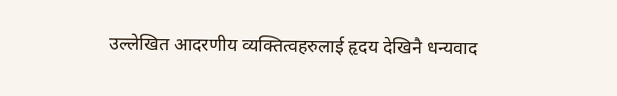उल्लेखित आदरणीय व्यक्तित्वहरुलाई हृदय देखिनै धन्यवाद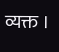व्यक्त ।